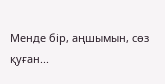Менде бір, аңшымын, сөз қуған...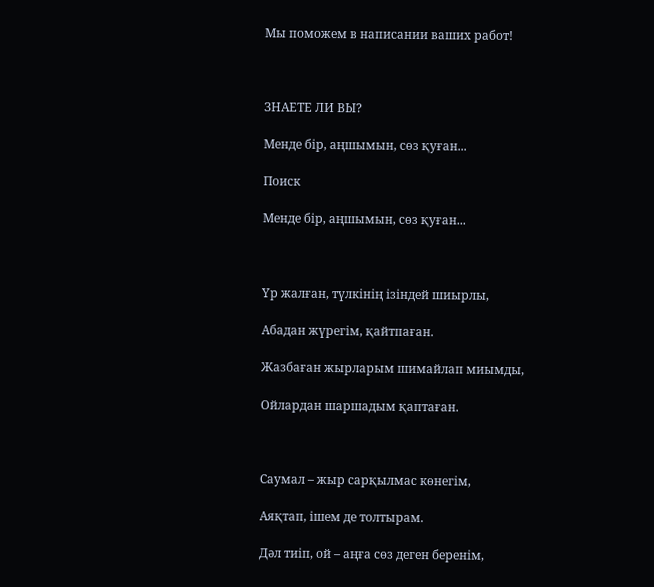Мы поможем в написании ваших работ!



ЗНАЕТЕ ЛИ ВЫ?

Менде бір, аңшымын, сөз қуған...

Поиск

Менде бір, аңшымын, сөз қуған...



Үр жалған, түлкінің ізіндей шиырлы,

Абадан жүрегім, қайтпаған.

Жазбаған жырларым шимайлап миымды,

Ойлардан шаршадым қаптаған.



Саумал – жыр сарқылмас көнегім,

Аяқтап, ішем де толтырам.

Дәл тиіп, ой – аңға сөз деген беренім,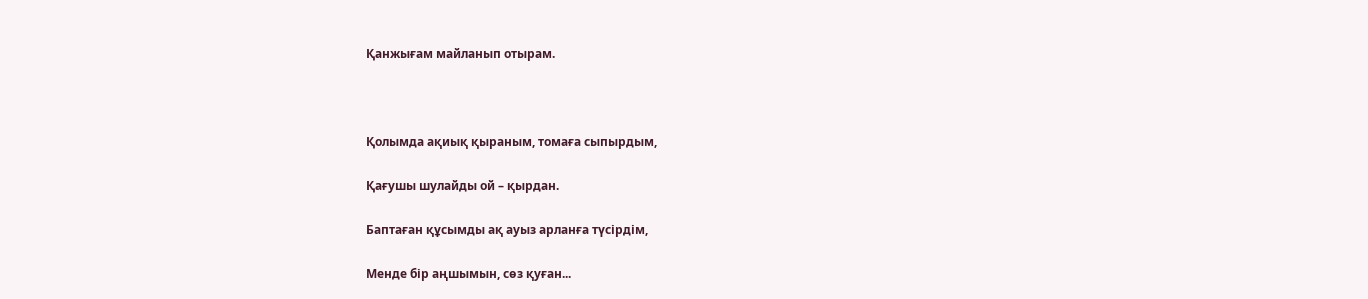Қанжығам майланып отырам.



Қолымда ақиық қыраным, томаға сыпырдым,

Қағушы шулайды ой – қырдан.

Баптаған құсымды ақ ауыз арланға түсірдім,

Менде бір аңшымын, сөз қуған...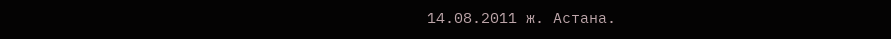14.08.2011 ж. Астана.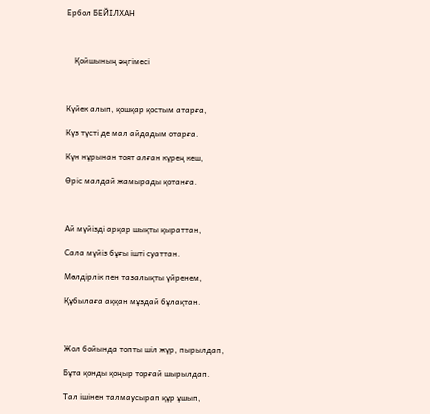Ербол БЕЙІЛХАН



    Қойшының әңгімесі



Күйек алып, қошқар қостым атарға,

Күз түсті де мал айдадым отарға.

Күн нұрынан тоят алған күрең кеш,

Өріс малдай жамырады қотанға.



Ай мүйізді арқар шықты қыраттан,

Сала мүйіз бұғы ішті суаттан.

Мөлдірлік пен тазалықты үйренем,

Құбылаға аққан мұздай бұлақтан.



Жол бойында топты шіл жүр, пырылдап,

Бұта қонды қоңыр торғай шырылдап.

Тал ішінен талмаусырап құр ұшып,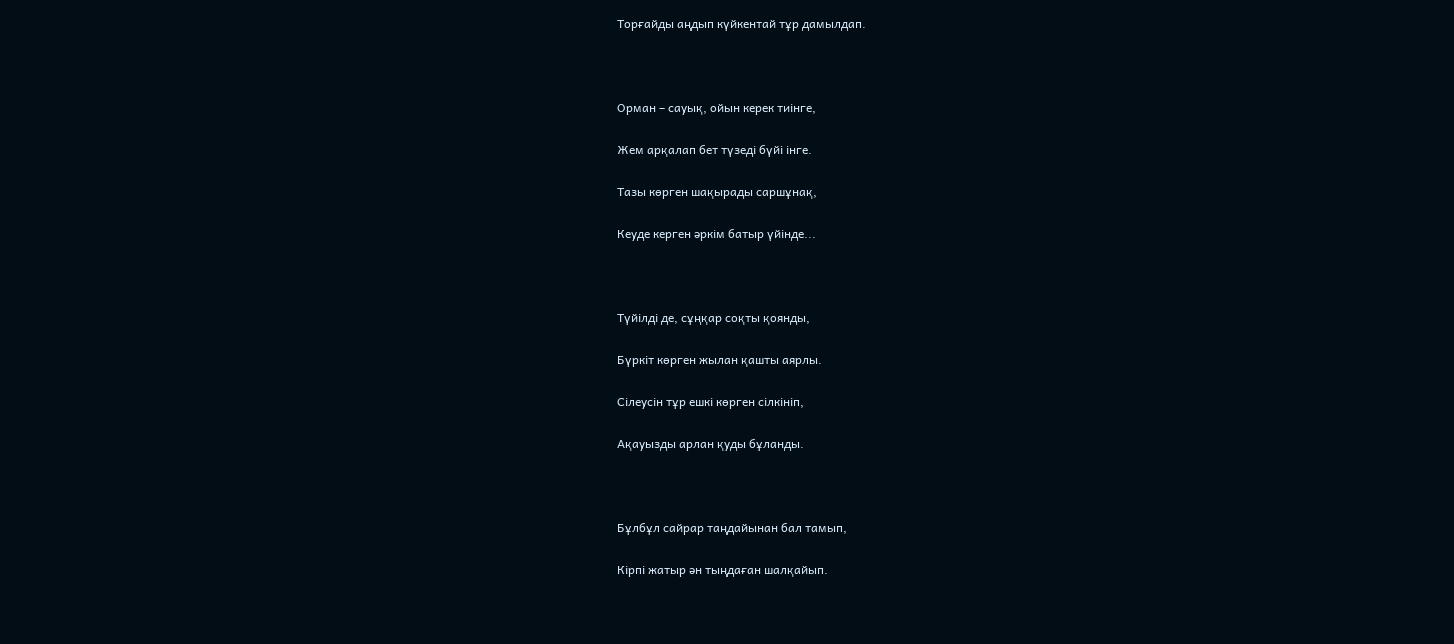Торғайды аңдып күйкентай тұр дамылдап.



Орман – сауық, ойын керек тиінге,

Жем арқалап бет түзеді бүйі інге.

Тазы көрген шақырады саршұнақ,

Кеуде керген әркім батыр үйінде...



Түйілді де, сұңқар соқты қоянды,

Бүркіт көрген жылан қашты аярлы.

Сілеусін тұр ешкі көрген сілкініп,

Ақауызды арлан қуды бұланды.



Бұлбұл сайрар таңдайынан бал тамып,

Кірпі жатыр ән тыңдаған шалқайып.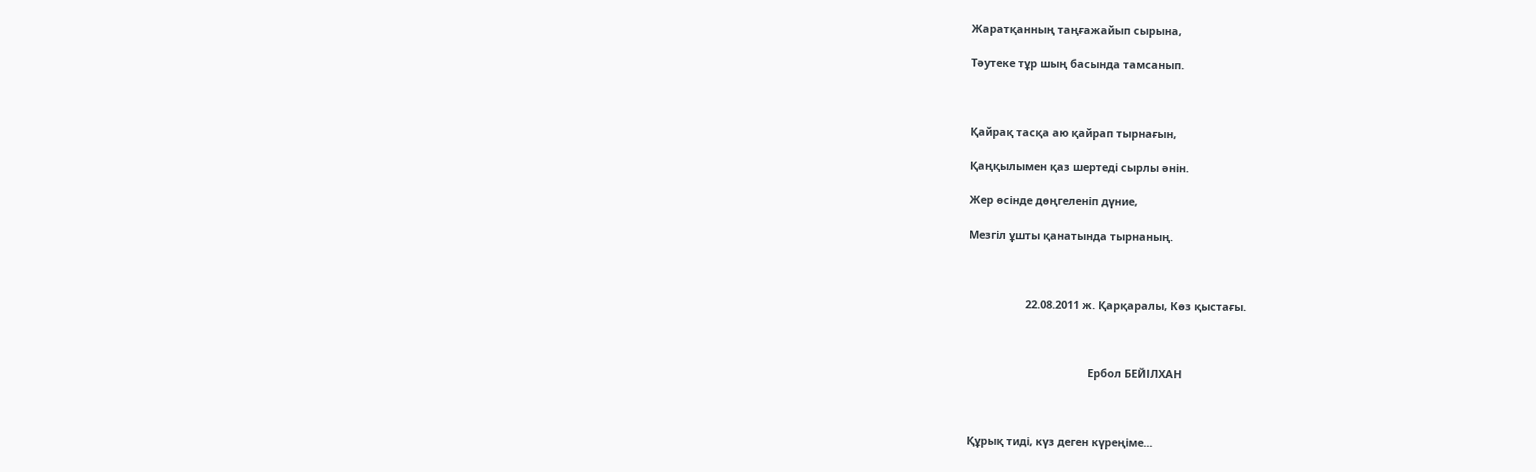Жаратқанның таңғажайып сырына,

Тәутеке тұр шың басында тамсанып.



Қайрақ тасқа аю қайрап тырнағын,

Қаңқылымен қаз шертеді сырлы әнін.

Жер өсінде дөңгеленіп дүние,

Мезгіл ұшты қанатында тырнаның.



                   22.08.2011 ж. Қарқаралы, Көз қыстағы.



                                        Ербол БЕЙІЛХАН



Құрық тиді, күз деген күреңіме...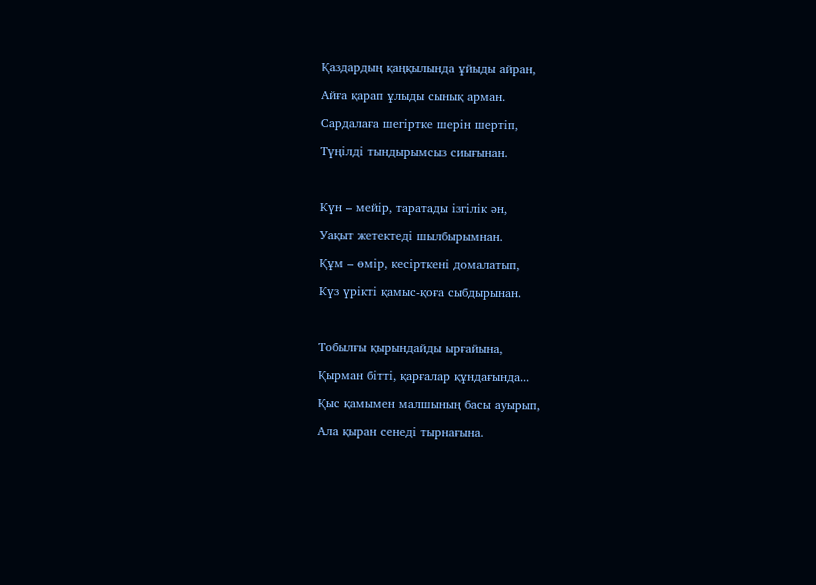Қаздардың қаңқылында ұйыды айран,

Айға қарап ұлыды сынық арман.

Сардалаға шегіртке шерін шертіп,

Түңілді тындырымсыз сиығынан.



Күн – мейір, таратады ізгілік ән,

Уақыт жетектеді шылбырымнан.

Құм – өмір, кесірткені домалатып,

Күз үрікті қамыс-қоға сыбдырынан.



Тобылғы қырындайды ырғайына,

Қырман бітті, қарғалар құндағында...

Қыс қамымен малшының басы ауырып,

Ала қыран сенеді тырнағына.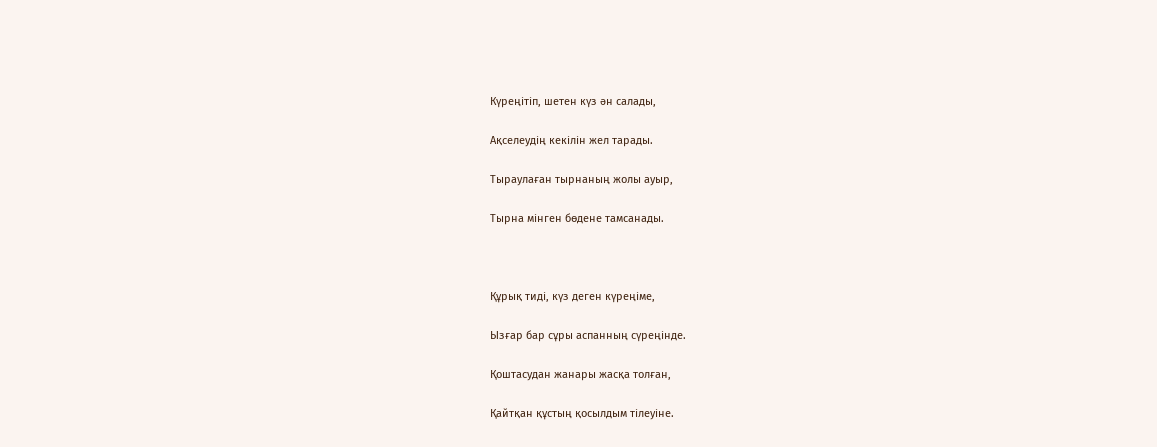Күреңітіп, шетен күз ән салады,

Ақселеудің кекілін жел тарады.

Тыраулаған тырнаның жолы ауыр,

Тырна мінген бөдене тамсанады.



Құрық тиді, күз деген күреңіме,

Ызғар бар сұры аспанның сүреңінде.

Қоштасудан жанары жасқа толған,

Қайтқан құстың қосылдым тілеуіне.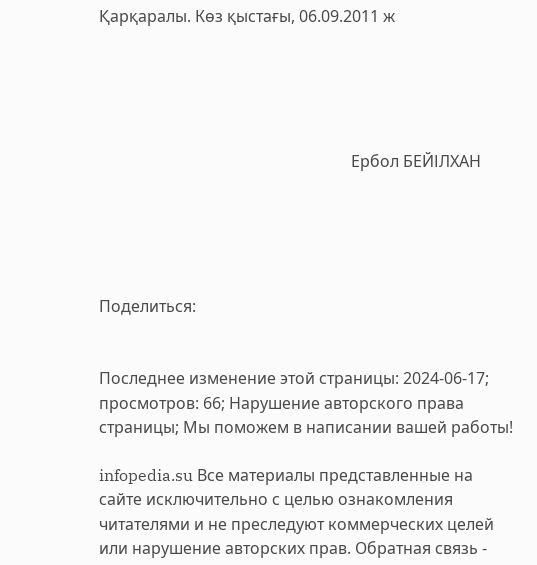Қарқаралы. Көз қыстағы, 06.09.2011 ж





                                                               Ербол БЕЙІЛХАН





Поделиться:


Последнее изменение этой страницы: 2024-06-17; просмотров: 66; Нарушение авторского права страницы; Мы поможем в написании вашей работы!

infopedia.su Все материалы представленные на сайте исключительно с целью ознакомления читателями и не преследуют коммерческих целей или нарушение авторских прав. Обратная связь -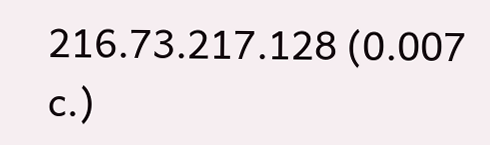216.73.217.128 (0.007 с.)